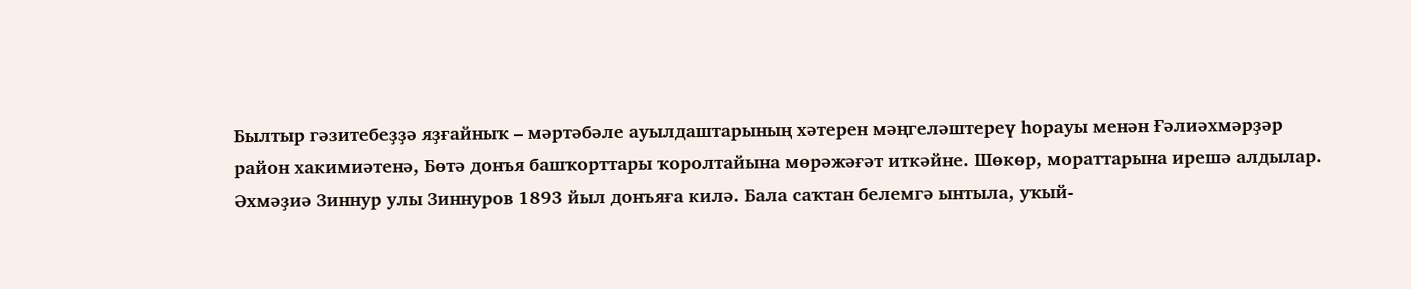Былтыр гәзитебеҙҙә яҙғайныҡ – мәртәбәле ауылдаштарының хәтерен мәңгеләштереү һорауы менән Ғәлиәхмәрҙәр район хакимиәтенә, Бөтә донъя башҡорттары ҡоролтайына мөрәжәғәт иткәйне. Шөкөр, мораттарына ирешә алдылар.
Әхмәҙиә Зиннур улы Зиннуров 1893 йыл донъяға килә. Бала саҡтан белемгә ынтыла, уҡый-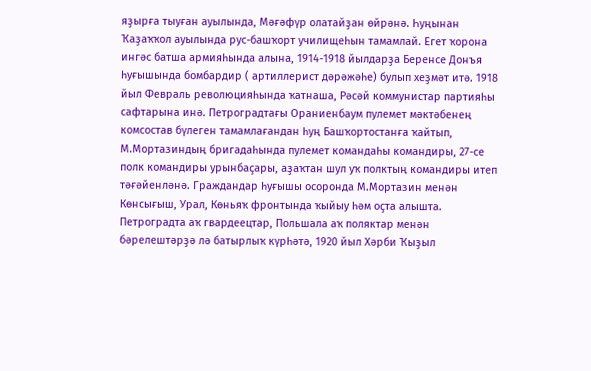яҙырға тыуған ауылында, Мәғәфүр олатайҙан өйрәнә. Һуңынан Ҡаҙаҡҡол ауылында рус-башҡорт училищеһын тамамлай. Егет ҡорона ингәс батша армияһында алына, 1914-1918 йылдарҙа Беренсе Донъя һуғышында бомбардир ( артиллерист дәрәжәһе) булып хеҙмәт итә. 1918 йыл Февраль революцияһында ҡатнаша, Рәсәй коммунистар партияһы сафтарына инә. Петроградтағы Ораниенбаум пулемет мәктәбенең комсостав бүлеген тамамлағандан һуң Башҡортостанға ҡайтып, М.Мортазиндың бригадаһында пулемет командаһы командиры, 27-се полк командиры урынбаҫары, аҙаҡтан шул уҡ полктың командиры итеп тәғәйенләнә. Граждандар һуғышы осоронда М.Мортазин менән Көнсығыш, Урал, Көньяҡ фронтында ҡыйыу һәм оҫта алышта. Петроградта аҡ гвардеецтар, Польшала аҡ поляктар менән бәрелештәрҙә лә батырлыҡ күрһәтә, 1920 йыл Хәрби Ҡыҙыл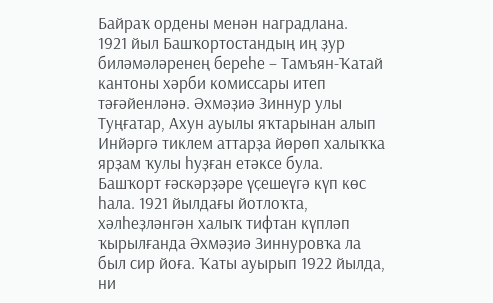Байраҡ ордены менән наградлана.
1921 йыл Башҡортостандың иң ҙур биләмәләренең береһе – Тамъян-Ҡатай кантоны хәрби комиссары итеп тәғәйенләнә. Әхмәҙиә Зиннур улы Туңғатар, Ахун ауылы яҡтарынан алып Инйәргә тиклем аттарҙа йөрөп халыҡҡа ярҙам ҡулы һуҙған етәксе була. Башҡорт ғәскәрҙәре үҫешеүгә күп көс һала. 1921 йылдағы йотлоҡта, хәлһеҙләнгән халыҡ тифтан күпләп ҡырылғанда Әхмәҙиә Зиннуровҡа ла был сир йоға. Ҡаты ауырып 1922 йылда, ни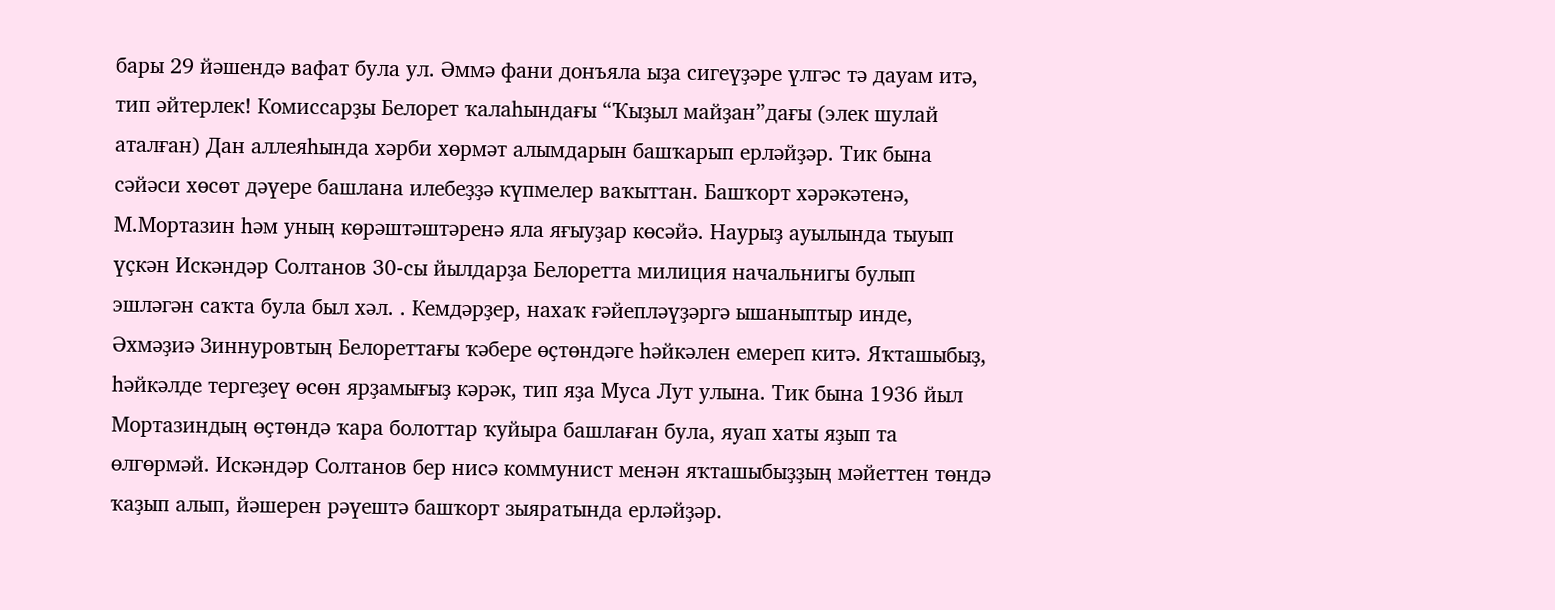бары 29 йәшендә вафат була ул. Әммә фани донъяла ыҙа сигеүҙәре үлгәс тә дауам итә, тип әйтерлек! Комиссарҙы Белорет ҡалаһындағы “Ҡыҙыл майҙан”дағы (элек шулай аталған) Дан аллеяһында хәрби хөрмәт алымдарын башҡарып ерләйҙәр. Тик бына сәйәси хөсөт дәүере башлана илебеҙҙә күпмелер ваҡыттан. Башҡорт хәрәкәтенә, М.Мортазин һәм уның көрәштәштәренә яла яғыуҙар көсәйә. Наурыҙ ауылында тыуып үҫкән Искәндәр Солтанов 30-сы йылдарҙа Белоретта милиция начальнигы булып эшләгән саҡта була был хәл. . Кемдәрҙер, нахаҡ ғәйепләүҙәргә ышаныптыр инде, Әхмәҙиә Зиннуровтың Белореттағы ҡәбере өҫтөндәге һәйкәлен емереп китә. Яҡташыбыҙ, һәйкәлде тергеҙеү өсөн ярҙамығыҙ кәрәк, тип яҙа Муса Лут улына. Тик бына 1936 йыл Мортазиндың өҫтөндә ҡара болоттар ҡуйыра башлаған була, яуап хаты яҙып та өлгөрмәй. Искәндәр Солтанов бер нисә коммунист менән яҡташыбыҙҙың мәйеттен төндә ҡаҙып алып, йәшерен рәүештә башҡорт зыяратында ерләйҙәр.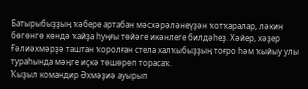Батырыбыҙҙың ҡәбере артабан мәсхәрәләнеүҙән ҡотҡаралар, ләкин бөгөнгө көндә ҡайҙа һуңғы төйәге икәнлеге билдәһеҙ. Хәйер, хәҙер Ғәлиәхмәрҙә таштан ҡоролған стела халҡыбыҙҙың тоғро һәм ҡыйыу улы тураһында мәңге иҫкә төшөрөп торасаҡ.
Ҡыҙыл командир Әхмәҙиә ауырып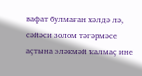вафат булмаған хәлдә лә, сәйәси золом тәгәрмәсе аҫтына эләкмәй ҡалмаҫ ине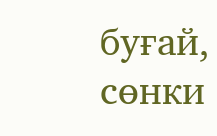буғай, сөнки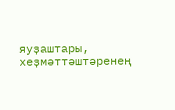яуҙаштары, хеҙмәттәштәренең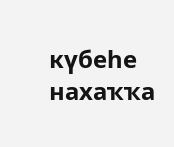күбеһе нахаҡҡа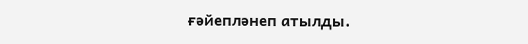ғәйепләнеп атылды.